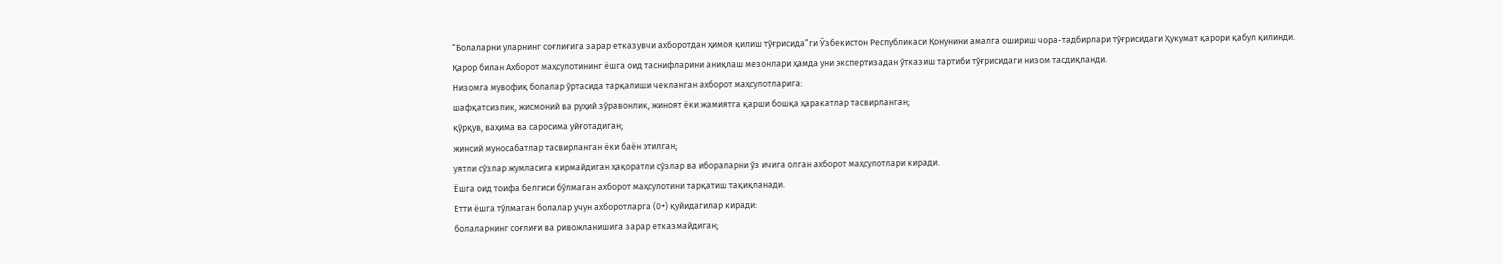“Болаларни уларнинг соғлиғига зарар етказувчи ахборотдан ҳимоя қилиш тўғрисида”ги Ўзбекистон Республикаси Қонунини амалга ошириш чора-тадбирлари тўғрисидаги Ҳукумат қарори қабул қилинди.
Қарор билан Ахборот маҳсулотининг ёшга оид таснифларини аниқлаш мезонлари ҳамда уни экспертизадан ўтказиш тартиби тўғрисидаги низом тасдиқланди.
Низомга мувофиқ болалар ўртасида тарқалиши чекланган ахборот маҳсулотларига:
шафқатсизлик, жисмоний ва руҳий зўравонлик, жиноят ёки жамиятга қарши бошқа ҳаракатлар тасвирланган;
қўрқув, ваҳима ва саросима уйғотадиган;
жинсий муносабатлар тасвирланган ёки баён этилган;
уятли сўзлар жумласига кирмайдиган ҳақоратли сўзлар ва ибораларни ўз ичига олган ахборот маҳсулотлари киради.
Ёшга оид тоифа белгиси бўлмаган ахборот маҳсулотини тарқатиш тақиқланади.
Етти ёшга тўлмаган болалар учун ахборотларга (0+) қуйидагилар киради:
болаларнинг соғлиғи ва ривожланишига зарар етказмайдиган;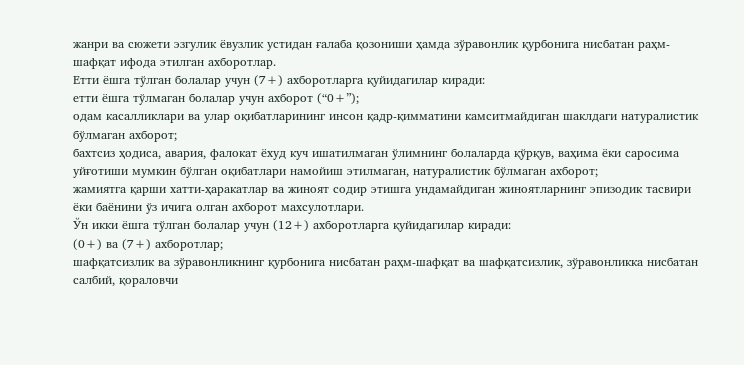жанри ва сюжети эзгулик ёвузлик устидан ғалаба қозониши ҳамда зўравонлик қурбонига нисбатан раҳм-шафқат ифода этилган ахборотлар.
Етти ёшга тўлган болалар учун (7+) ахборотларга қуйидагилар киради:
етти ёшга тўлмаган болалар учyн ахборот (“0+”);
одам касалликлари ва улар оқибатларининг инсон қадр-қимматини камситмайдиган шаклдаги натуралистик бўлмаган ахборот;
бахтсиз ҳодиса, авария, фалокат ёхуд куч ишатилмаган ўлимнинг болаларда қўрқув, ваҳима ёки саросима уйғотиши мумкин бўлган оқибатлари намойиш этилмаган, натуралистик бўлмаган ахборот;
жамиятга қарши хатти-ҳаракатлар ва жиноят содир этишга ундамайдиган жиноятларнинг эпизодик тасвири ёки баёнини ўз ичига олган ахборот махсулотлари.
Ўн икки ёшга тўлган болалар учун (12+) ахборотларга қуйидагилар киради:
(0+) ва (7+) ахборотлар;
шафқатсизлик ва зўравонликнинг қурбонига нисбатан раҳм-шафқат ва шафқатсизлик, зўравонликка нисбатан салбий, қорaловчи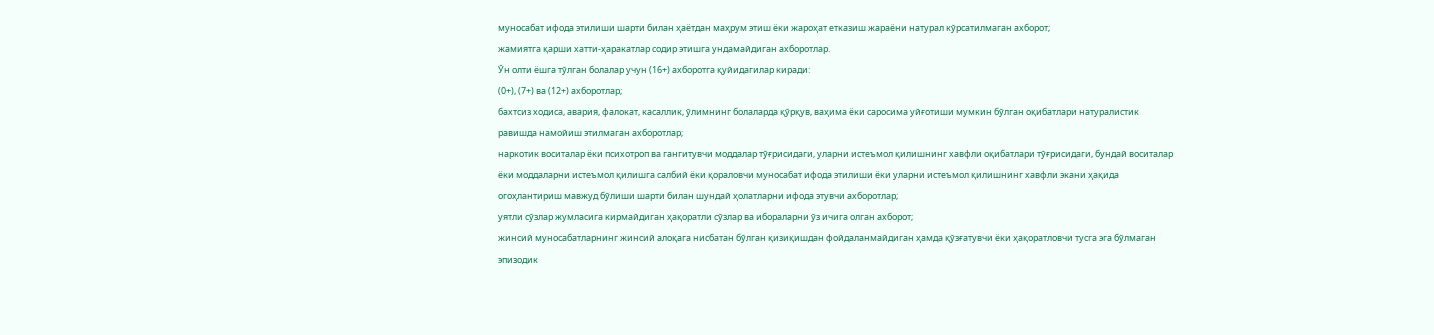муносабат ифода этилиши шарти билан ҳаётдан маҳрум этиш ёки жароҳат еткaзиш жараёни натурал кўрсатилмаган ахборот;
жамиятга қарши хатти-ҳаракатлар содир этишга ундамайдиган ахборотлар.
Ўн олти ёшга тўлган болалар учун (16+) ахборотга қуйидагилар киради:
(0+), (7+) ва (12+) ахборотлар;
бахтсиз ходиса, авария, фалокат, касаллик, ўлимнинг болаларда қўрқув, ваҳима ёки саросима уйғотиши мумкин бўлган оқибатлари натуралистик равишда намойиш этилмаган ахборотлар;
наркотик воситалар ёки психотроп ва гангитувчи моддалар тўғрисидаги, уларни истеъмол қилишнинг хавфли оқибатлари тўғрисидаги, бундай воситалар ёки моддаларни истеъмол қилишга салбий ёки қораловчи муносабат ифода этилиши ёки уларни истеъмол қилишнинг хавфли экани ҳақида огоҳлантириш мавжуд бўлиши шарти билан шундай ҳолатларни ифода этувчи ахборотлар;
уятли сўзлар жумласига кирмайдиган ҳақоратли сўзлар ва ибораларни ўз ичига олган ахборот;
жинсий муносабатларнинг жинсий алоқага нисбатан бўлган қизиқишдан фойдаланмайдиган ҳамда қўзғатувчи ёки ҳақоратловчи тусга эга бўлмаган эпизодик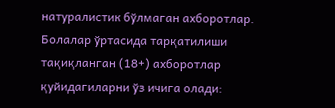натуралистик бўлмаган ахборотлар.
Болалар ўртасида тарқатилиши тақиқланган (18+) ахборотлар қуйидагиларни ўз ичига олади: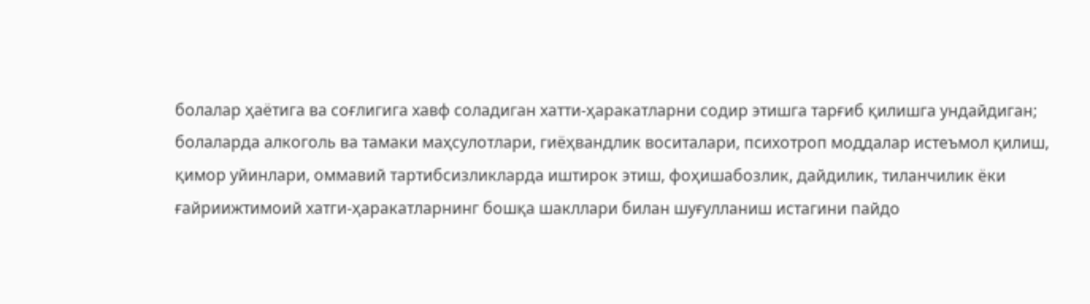болалар ҳаётига ва соғлигига хавф соладиган хатти-ҳаракатларни содир этишга тарғиб қилишга ундайдиган;
болаларда алкоголь ва тамаки маҳсулотлари, гиёҳвандлик воситалари, психотроп моддалар истеъмол қилиш, қимор уйинлари, оммавий тартибсизликларда иштирок этиш, фоҳишабозлик, дайдилик, тиланчилик ёки ғайриижтимоий хатги-ҳаракатларнинг бошқа шакллари билан шуғулланиш истагини пайдо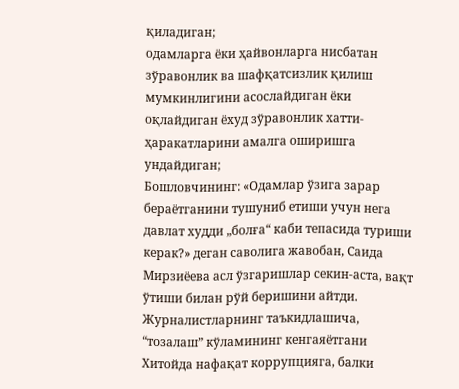қиладиган;
одамларга ёки ҳайвонларга нисбатан зўравонлик ва шафқатсизлик қилиш мумкинлигини асослайдиган ёки оқлайдиган ёхуд зўравонлик хатти-ҳаракатларини амалга оширишга ундайдиган;
Бошловчининг: «Одамлар ўзига зарар бераётганини тушуниб етиши учун нега давлат худди „болға“ каби тепасида туриши керак?» деган саволига жавобан, Саида Мирзиёева асл ўзгаришлар секин-аста, вақт ўтиши билан рўй беришини айтди.
Журналистларнинг таъкидлашича, “тозалаш” кўламининг кенгаяётгани Хитойда нафақат коррупцияга, балки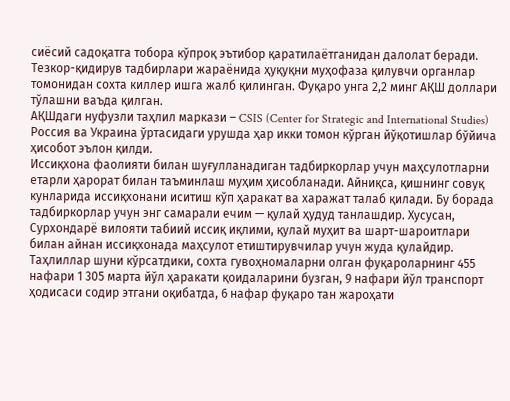сиёсий садоқатга тобора кўпроқ эътибор қаратилаётганидан далолат беради.
Тезкор-қидирув тадбирлари жараёнида ҳуқуқни муҳофаза қилувчи органлар томонидан сохта киллер ишга жалб қилинган. Фуқаро унга 2,2 минг АҚШ доллари тўлашни ваъда қилган.
АҚШдаги нуфузли таҳлил маркази – CSIS (Center for Strategic and International Studies) Россия ва Украина ўртасидаги урушда ҳар икки томон кўрган йўқотишлар бўйича ҳисобот эълон қилди.
Иссиқхона фаолияти билан шуғулланадиган тадбиркорлар учун маҳсулотларни етарли ҳарорат билан таъминлаш муҳим ҳисобланади. Айниқса, қишнинг совуқ кунларида иссиқхонани иситиш кўп ҳаракат ва харажат талаб қилади. Бу борада тадбиркорлар учун энг самарали ечим — қулай ҳудуд танлашдир. Хусусан, Сурхондарё вилояти табиий иссиқ иқлими, қулай муҳит ва шарт-шароитлари билан айнан иссиқхонада маҳсулот етиштирувчилар учун жуда қулайдир.
Таҳлиллар шуни кўрсатдики, сохта гувоҳномаларни олган фуқароларнинг 455 нафари 1 305 марта йўл ҳаракати қоидаларини бузган, 9 нафари йўл транспорт ҳодисаси содир этгани оқибатда, 6 нафар фуқаро тан жароҳати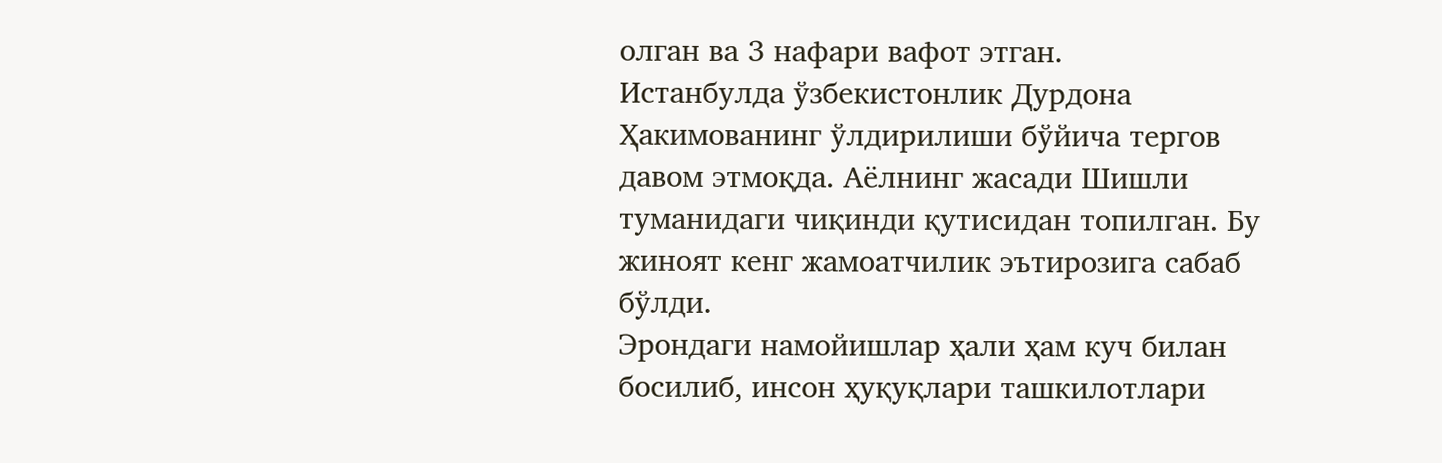олган ва 3 нафари вафот этган.
Истанбулда ўзбекистонлик Дурдона Ҳакимованинг ўлдирилиши бўйича тергов давом этмоқда. Аёлнинг жасади Шишли туманидаги чиқинди қутисидан топилган. Бу жиноят кенг жамоатчилик эътирозига сабаб бўлди.
Эрондаги намойишлар ҳали ҳам куч билан босилиб, инсон ҳуқуқлари ташкилотлари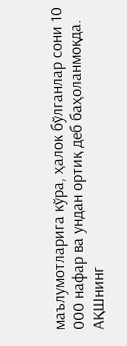маълумотларига кўра, ҳалок бўлганлар сони 10 000 нафар ва ундан ортиқ деб баҳоланмоқда.
АҚШнинг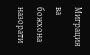Миграция ва божхона назорати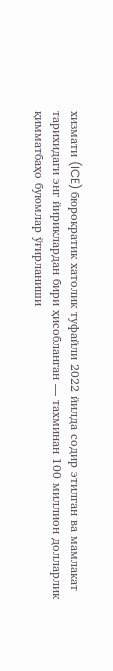хизмати (ICE) бюрократик хатолик туфайли 2022 йилда содир этилган ва мамлакат тарихидаги энг йириклардан бири ҳисобланган — тахминан 100 миллион долларлик қимматбаҳо буюмлар ўғирланиши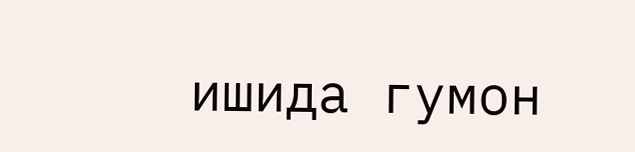ишида гумон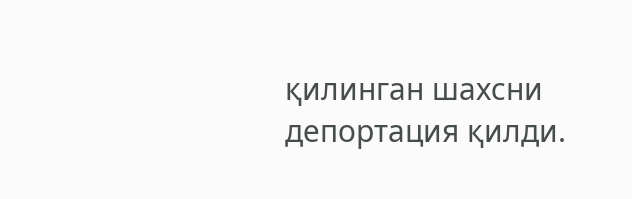қилинган шахсни депортация қилди.